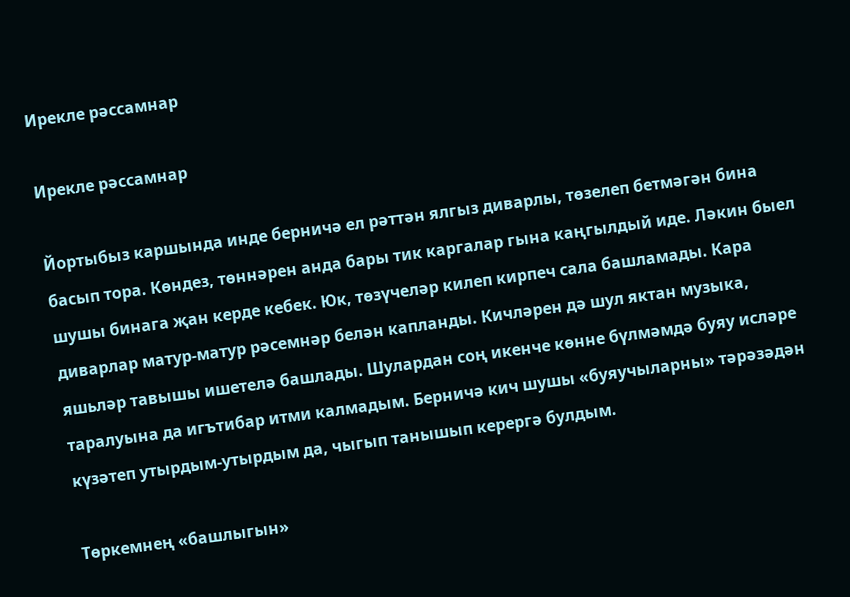Ирекле рәссамнар

Ирекле рәссамнар

Йортыбыз каршында инде берничә ел рәттән ялгыз диварлы, төзелеп бетмәгән бина басып тора. Көндез, төннәрен анда бары тик каргалар гына каңгылдый иде. Ләкин быел шушы бинага җан керде кебек. Юк, төзүчеләр килеп кирпеч сала башламады. Кара диварлар матур-матур рәсемнәр белән капланды. Кичләрен дә шул яктан музыка, яшьләр тавышы ишетелә башлады. Шулардан соң икенче көнне бүлмәмдә буяу исләре таралуына да игътибар итми калмадым. Берничә кич шушы «буяучыларны» тәрәзәдән күзәтеп утырдым-утырдым да, чыгып танышып керергә булдым.

Төркемнең «башлыгын»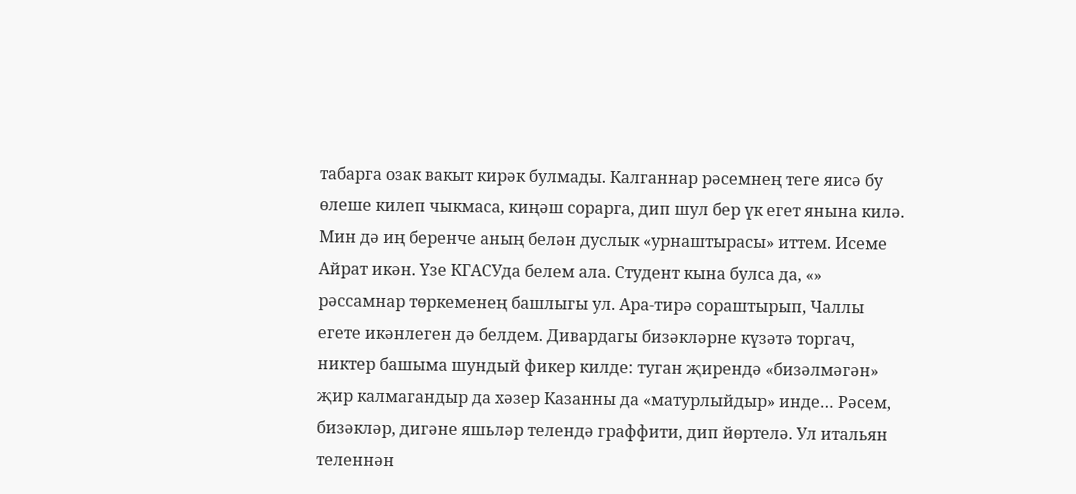табарга озак вакыт кирәк булмады. Калганнар рәсемнең теге яисә бу өлеше килеп чыкмаса, киңәш сорарга, дип шул бер үк егет янына килә. Мин дә иң беренче аның белән дуслык «урнаштырасы» иттем. Исеме Айрат икән. Үзе КГАСУда белем ала. Студент кына булса да, «» рәссамнар төркеменең башлыгы ул. Ара-тирә сораштырып, Чаллы егете икәнлеген дә белдем. Дивардагы бизәкләрне күзәтә торгач, никтер башыма шундый фикер килде: туган җирендә «бизәлмәгән» җир калмагандыр да хәзер Казанны да «матурлыйдыр» инде… Рәсем, бизәкләр, дигәне яшьләр телендә граффити, дип йөртелә. Ул итальян теленнән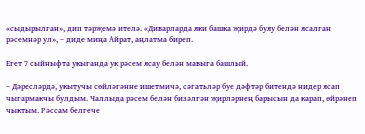«сыдырылган», дип тәрҗемә ителә. «Диварларда яки башка җирдә буяу белән ясалган рәсемнәр ул», – диде миңа Айрат, аңлатма биреп.

Егет 7 сыйныфта укыганда ук рәсем ясау белән мавыга башлый.

– Дәресләрдә, укытучы сөйләгәнне ишетмичә, сәгатьләр буе дәфтәр битендә нидер ясап чыгармакчы булдым. Чаллыда рәсем белән бизәлгән җирләрнең барысын да карап, өйрәнеп чыктым. Рәссам белгече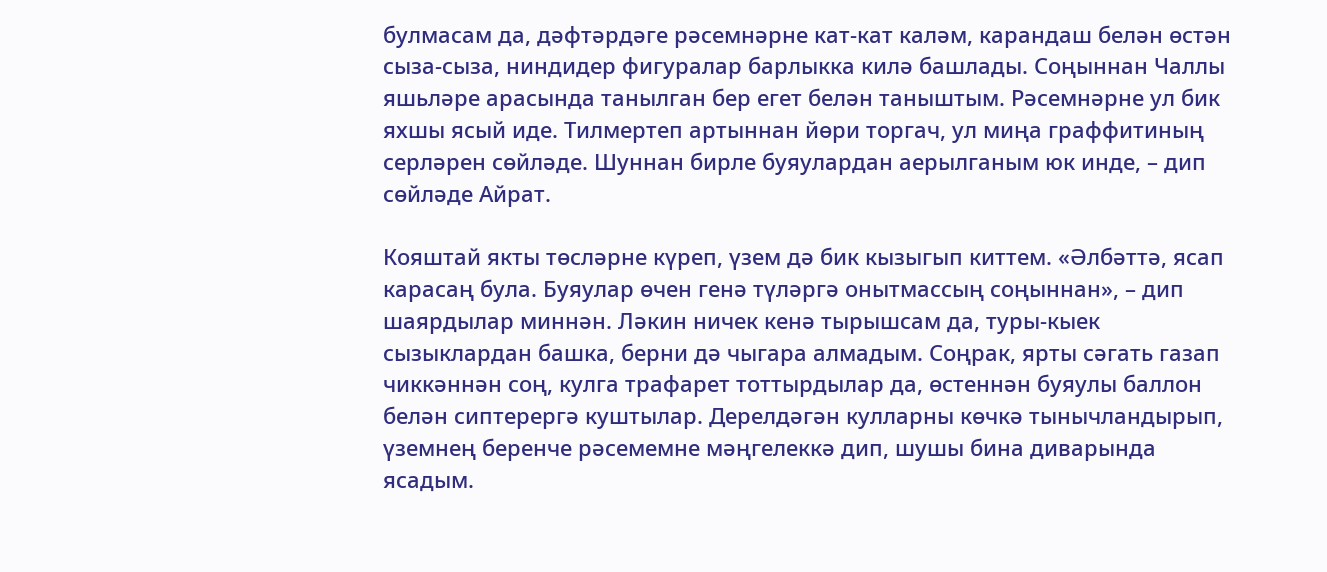булмасам да, дәфтәрдәге рәсемнәрне кат-кат каләм, карандаш белән өстән сыза-сыза, ниндидер фигуралар барлыкка килә башлады. Соңыннан Чаллы яшьләре арасында танылган бер егет белән таныштым. Рәсемнәрне ул бик яхшы ясый иде. Тилмертеп артыннан йөри торгач, ул миңа граффитиның серләрен сөйләде. Шуннан бирле буяулардан аерылганым юк инде, – дип сөйләде Айрат.

Кояштай якты төсләрне күреп, үзем дә бик кызыгып киттем. «Әлбәттә, ясап карасаң була. Буяулар өчен генә түләргә онытмассың соңыннан», – дип шаярдылар миннән. Ләкин ничек кенә тырышсам да, туры-кыек сызыклардан башка, берни дә чыгара алмадым. Соңрак, ярты сәгать газап чиккәннән соң, кулга трафарет тоттырдылар да, өстеннән буяулы баллон белән сиптерергә куштылар. Дерелдәгән кулларны көчкә тынычландырып, үземнең беренче рәсемемне мәңгелеккә дип, шушы бина диварында ясадым.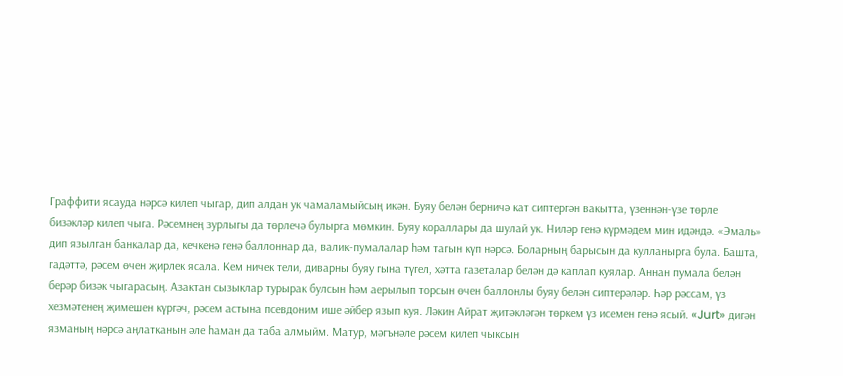Граффити ясауда нәрсә килеп чыгар, дип алдан ук чамаламыйсың икән. Буяу белән берничә кат сиптергән вакытта, үзеннән-үзе төрле бизәкләр килеп чыга. Рәсемнең зурлыгы да төрлечә булырга мөмкин. Буяу кораллары да шулай ук. Ниләр генә күрмәдем мин идәндә. «Эмаль» дип язылган банкалар да, кечкенә генә баллоннар да, валик-пумалалар һәм тагын күп нәрсә. Боларның барысын да кулланырга була. Башта, гадәттә, рәсем өчен җирлек ясала. Кем ничек тели, диварны буяу гына түгел, хәтта газеталар белән дә каплап куялар. Аннан пумала белән берәр бизәк чыгарасың. Азактан сызыклар турырак булсын һәм аерылып торсын өчен баллонлы буяу белән сиптерәләр. Һәр рәссам, үз хезмәтенең җимешен күргәч, рәсем астына псевдоним ише әйбер язып куя. Ләкин Айрат җитәкләгән төркем үз исемен генә ясый. «Jurt» дигән язманың нәрсә аңлатканын әле һаман да таба алмыйм. Матур, мәгънәле рәсем килеп чыксын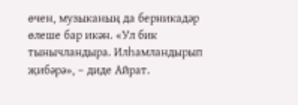өчен, музыканың да берникадәр өлеше бар икән. «Ул бик тынычландыра. Илһамландырып җибәрә», – диде Айрат.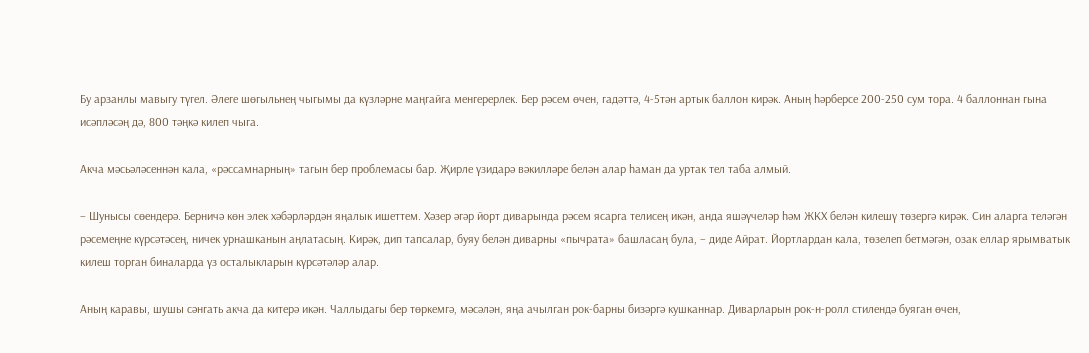Бу арзанлы мавыгу түгел. Әлеге шөгыльнең чыгымы да күзләрне маңгайга менгерерлек. Бер рәсем өчен, гадәттә, 4-5тән артык баллон кирәк. Аның һәрберсе 200-250 сум тора. 4 баллоннан гына исәпләсәң дә, 800 тәңкә килеп чыга.

Акча мәсьәләсеннән кала, «рәссамнарның» тагын бер проблемасы бар. Җирле үзидарә вәкилләре белән алар һаман да уртак тел таба алмый.

– Шунысы сөендерә. Берничә көн элек хәбәрләрдән яңалык ишеттем. Хәзер әгәр йорт диварында рәсем ясарга телисең икән, анда яшәүчеләр һәм ЖКХ белән килешү төзергә кирәк. Син аларга теләгән рәсемеңне күрсәтәсең, ничек урнашканын аңлатасың. Кирәк, дип тапсалар, буяу белән диварны «пычрата» башласаң була, – диде Айрат. Йортлардан кала, төзелеп бетмәгән, озак еллар ярымватык килеш торган биналарда үз осталыкларын күрсәтәләр алар.

Аның каравы, шушы сәнгать акча да китерә икән. Чаллыдагы бер төркемгә, мәсәлән, яңа ачылган рок-барны бизәргә кушканнар. Диварларын рок-н-ролл стилендә буяган өчен,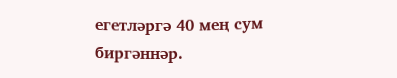егетләргә 40 мең сум биргәннәр.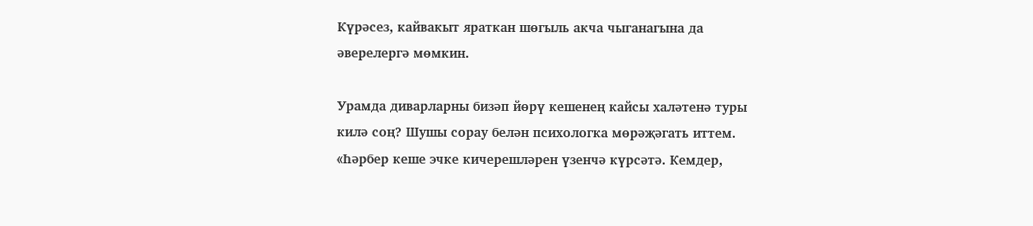Күрәсез, кайвакыт яраткан шөгыль акча чыганагына да әверелергә мөмкин.

Урамда диварларны бизәп йөрү кешенең кайсы халәтенә туры килә соң? Шушы сорау белән психологка мөрәҗәгать иттем. «Һәрбер кеше эчке кичерешләрен үзенчә күрсәтә. Кемдер,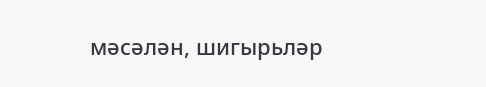мәсәлән, шигырьләр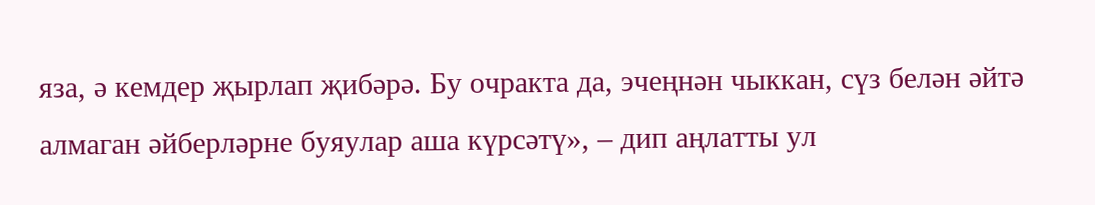яза, ә кемдер җырлап җибәрә. Бу очракта да, эчеңнән чыккан, сүз белән әйтә алмаган әйберләрне буяулар аша күрсәтү», – дип аңлатты ул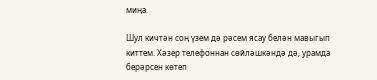миңа.

Шул кичтән соң үзем дә рәсем ясау белән мавыгып киттем. Хәзер телефоннан сөйләшкәндә дә, урамда берәрсен көтеп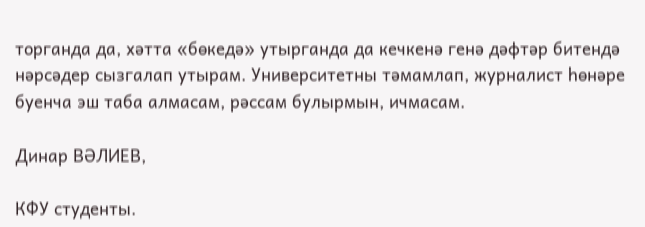торганда да, хәтта «бөкедә» утырганда да кечкенә генә дәфтәр битендә нәрсәдер сызгалап утырам. Университетны тәмамлап, журналист һөнәре буенча эш таба алмасам, рәссам булырмын, ичмасам.

Динар ВӘЛИЕВ,

КФУ студенты.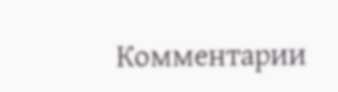Комментарии